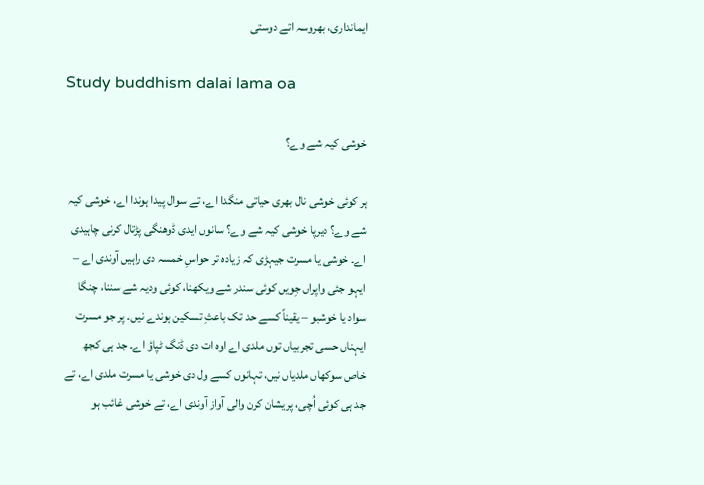ایمانداری، بھروسہ اتے دوستی

Study buddhism dalai lama oa

خوشی کیہ شے وے؟

ہر کوئی خوشی نال بھری حیاتی منگدا اے، تے سوال پیدا ہوندا اے، خوشی کیہ شے وے؟ دیرپا خوشی کیہ شے وے؟ سانوں ایدی ڈوھنگی پڑتال کرنی چاہیدی اے۔ خوشی یا مسرت جیہڑی کہ زیادہ تر حواسِ خمسہ دی راہیں آوندی اے – ایہو جئی واپراں جِویں کوئی سندر شے ویکھنا، کوئی ودیہ شے سننا، چنگا سواد یا خوشبو – یقیناً کسے حد تک باعثِ تسکین ہوندے نیں۔ پر جو مسرت ایہناں حسی تجربیاں توں ملدی اے اوہ ات دی ڈنگ ٹپاؤ اے۔ جد ہی کجھ خاص سوکھاں ملدیاں نیں، تہانوں کسے ول دی خوشی یا مسرت ملدی اے، تے جد ہی کوئی اُچی، پریشان کرن والی آواز آوندی اے، تے خوشی غائب ہو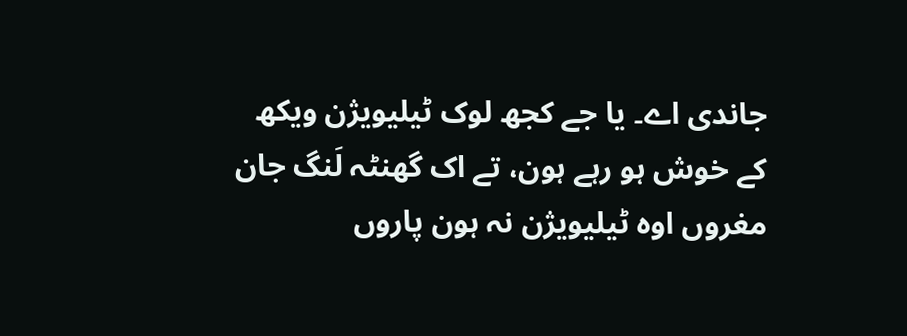جاندی اے۔ یا جے کجھ لوک ٹیلیویژن ویکھ کے خوش ہو رہے ہون، تے اک گھنٹہ لَنگ جان مغروں اوہ ٹیلیویژن نہ ہون پاروں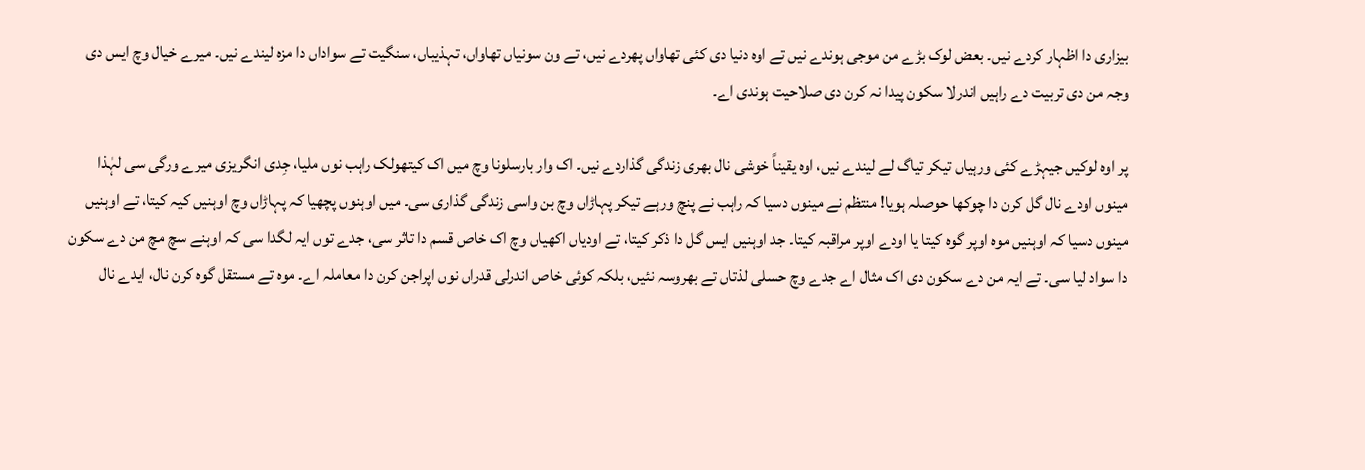بیزاری دا اظہار کردے نیں۔ بعض لوک بڑے من موجی ہوندے نیں تے اوہ دنیا دی کئی تھاواں پھردے نیں، تے ون سونیاں تھاواں، تہذیباں، سنگیت تے سواداں دا مزہ لیندے نیں۔ میرے خیال وچ ایس دی وجہ من دی تربیت دے راہیں اندرلا سکون پیدا نہ کرن دی صلاحیت ہوندی اے۔

پر اوہ لوکیں جیہڑے کئی ورہیاں تیکر تیاگ لے لیندے نیں، اوہ یقیناً خوشی نال بھری زندگی گذاردے نیں۔ اک وار بارسلونا وچ میں اک کیتھولک راہب نوں ملیا، جِدی انگریزی میرے ورگی سی لہٰذا مینوں اودے نال گل کرن دا چوکھا حوصلہ ہویا! منتظم نے مینوں دسیا کہ راہب نے پنچ ورہے تیکر پہاڑاں وچ بن واسی زندگی گذاری سی۔ میں اوہنوں پچھیا کہ پہاڑاں وچ اوہنیں کیہ کیتا، تے اوہنیں مینوں دسیا کہ اوہنیں موہ اوپر گوہ کیتا یا اودے اوپر مراقبہ کیتا۔ جد اوہنیں ایس گل دا ذکر کیتا، تے اودیاں اکھیاں وچ اک خاص قسم دا تاثر سی، جدے توں ایہ لگدا سی کہ اوہنے سچ مچ من دے سکون دا سواد لیا سی۔ تے ایہ من دے سکون دی اک مثال اے جدے وچ حسلی لذتاں تے بھروسہ نئیں، بلکہ کوئی خاص اندرلی قدراں نوں اپراجن کرن دا معاملہ اے۔ موہ تے مستقل گوہ کرن نال، ایدے نال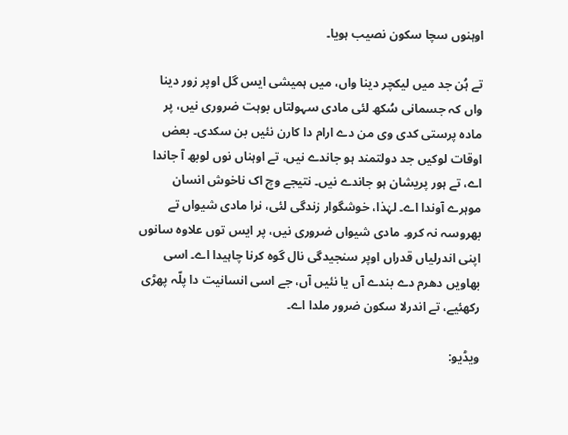اوہنوں سچا سکون نصیب ہویا۔

تے ہُن جد میں لیکچر دینا واں، میں ہمیشی ایس گل اوپر زور دینا واں کہ جسمانی سُکھ لئی مادی سہولتاں بوہت ضروری نیں، پر مادہ پرستی کدی وی من دے ارام دا کارن نئیں بن سکدی۔ بعض اوقات لوکیں جد دولتمند ہو جاندے نیں، تے اوہناں نوں لوبھ آ جاندا اے، تے ہور پریشان ہو جاندے نیں۔ نتیجے وچ اک ناخوش انسان موہرے آوندا اے۔ لہٰذا، خوشگوار زندگی لئی، نرا مادی شیواں تے بھروسہ نہ کرو۔ مادی شیواں ضروری نیں، پر ایس توں علاوہ سانوں اپنی اندرلیاں قدراں اوپر سنجیدگی نال گوہ کرنا چاہیدا اے۔ اسی بھاویں دھرم دے بندے آں یا نئیں آں، جے اسی انسانیت دا پلّہ پھڑی رکھئیے، تے اندرلا سکون ضرور ملدا اے۔

ویڈیو: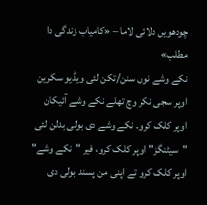چودھویں دلائی لاما – «کامیاب زندگی دا مطلب»
نکے وشے نوں سنن/تکن لئی ویڈیو سکرین اوپر سجی نکر وچ تھلے نکے وشے آئیکان اوپر کلک کرو۔ نکے وشے دی بولی بدلن لئی "سیٹنگز" اوپر کلک کرو، فیر "نکے وشے" اوپر کلک کرو تے اپنی من پسند بولی دی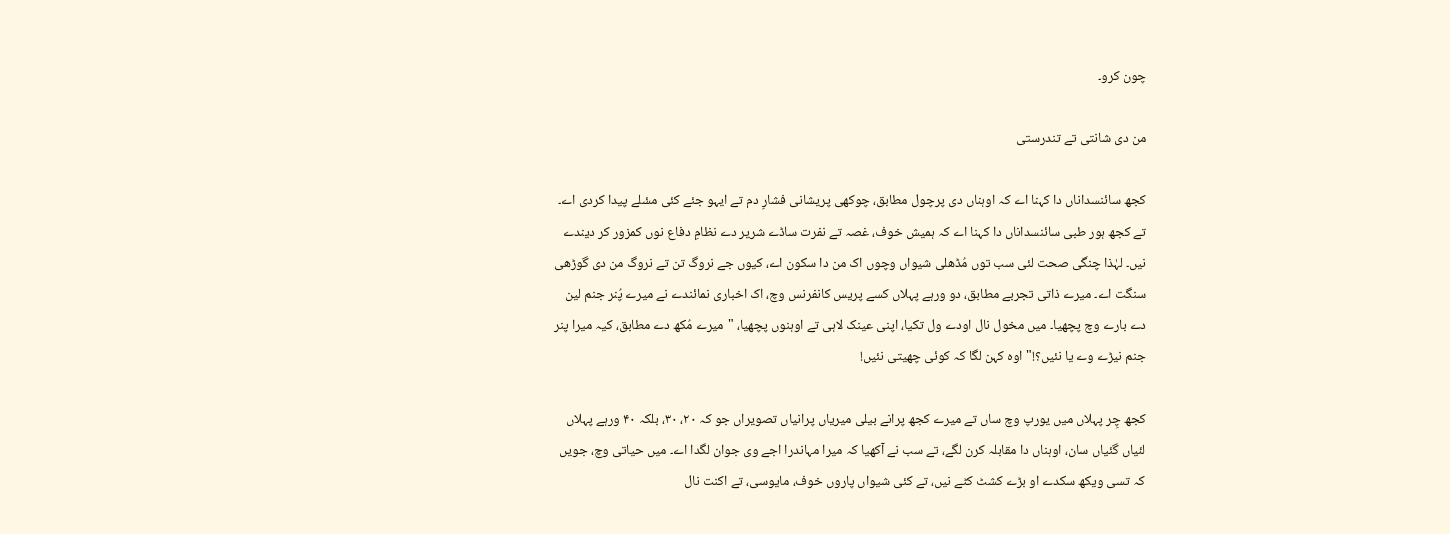چون کرو۔

من دی شانتی تے تندرستی

کجھ سائنسداناں دا کہنا اے کہ اوہناں دی پرچول مطابق، چوکھی پریشانی فشارِ دم تے ایہو جئے کئی مسٔلے پیدا کردی اے۔ تے کجھ ہور طبی سائنسداناں دا کہنا اے کہ ہمیش خوف، غصہ تے نفرت ساڈے شریر دے نظامِ دفاع نوں کمزور کر دیندے نیں۔ لہٰذا چنگی صحت لئی سب توں مُڈھلی شیواں وچوں اک من دا سکون اے، کیوں جے نروگ تن تے نروگ من دی گوڑھی سنگت اے۔ میرے ذاتی تجربے مطابق، دو ورہے پہلاں کسے پریس کانفرنس وچ، اک اخباری نمائندے نے میرے پُنر جنم لین دے بارے وچ پچھیا۔ میں مخول نال اودے ول تکیا، اپنی عینک لاہی تے اوہنوں پچھیا، "میرے مُکھ دے مطابق، کیہ میرا پنر جنم نیڑے وے یا نئیں؟!" اوہ کہن لگا کہ کوئی چھیتی نئیں!

کجھ چِر پہلاں میں یورپ وچ ساں تے میرے کجھ پرانے بیلی میریاں پرانیاں تصویراں جو کہ ۲۰، ۳۰، بلکہ ۴۰ ورہے پہلاں لئیاں گئیاں سان، اوہناں دا مقابلہ کرن لگے، تے سب نے آکھیا کہ میرا مہاندرا اجے وی جوان لگدا اے۔ میں حیاتی وچ، جویں کہ تسی ویکھ سکدے او بڑے کشٹ کٹے نیں، تے کئی شیواں پاروں خوف، مایوسی، تے اکنت نال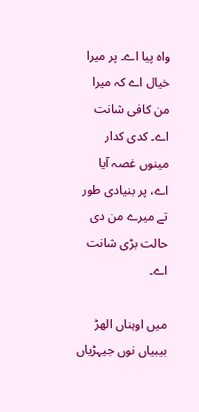واہ پیا اے۔ پر میرا خیال اے کہ میرا من کافی شانت اے۔ کدی کدار مینوں غصہ آیا اے، پر بنیادی طور تے میرے من دی حالت بڑی شانت اے۔

میں اوہناں الھڑ بیبیاں نوں جیہڑیاں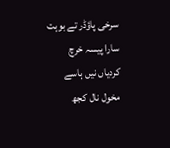سرخی پاؤڈر تے بوہت سارا پیسہ خرچ کردیاں نیں ہاسے مخول نال کجھ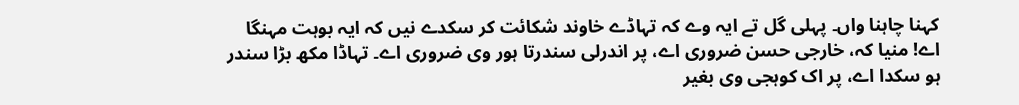کہنا چاہنا واں۔ پہلی گل تے ایہ وے کہ تہاڈے خاوند شکائت کر سکدے نیں کہ ایہ بوہت مہنگا اے! منیا کہ، خارجی حسن ضروری اے، پر اندرلی سندرتا ہور وی ضروری اے۔ تہاڈا مکھ بڑا سندر ہو سکدا اے، پر اک کوہجی وی بغیر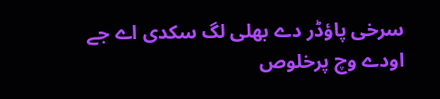سرخی پاؤڈر دے بھلی لگ سکدی اے جے اودے وچ پرخلوص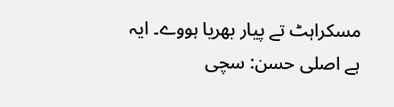مسکراہٹ تے پیار بھریا ہووے۔ ایہ ہے اصلی حسن: سچی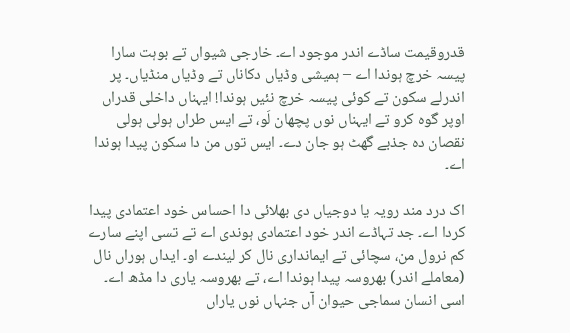قدروقیمت ساڈے اندر موجود اے۔ خارجی شیواں تے بوہت سارا پیسہ خرچ ہوندا اے – ہمیشی وڈیاں دکاناں تے وڈیاں منڈیاں۔ پر اندرلے سکون تے کوئی پیسہ خرچ نئیں ہوندا! ایہناں داخلی قدراں اوپر گوہ کرو تے ایہناں نوں پچھان لَو، تے ایس طراں ہولی ہولی نقصان دہ جذبے گھٹ ہو جان دے۔ ایس توں من دا سکون پیدا ہوندا اے۔

اک درد مند رویہ یا دوجیاں دی بھلائی دا احساس خود اعتمادی پیدا کردا اے۔ جد تہاڈے اندر خود اعتمادی ہوندی اے تے تسی اپنے سارے کم نرول من، سچائی تے ایمانداری نال کر لیندے او۔ ایداں ہوراں نال (معاملے اندر) بھروسہ پیدا ہوندا اے، تے بھروسہ یاری دا مڈھ اے۔ اسی انسان سماجی حیوان آں جنہاں نوں یاراں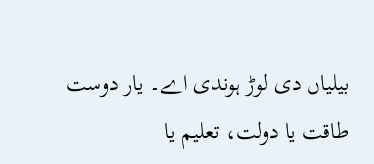بیلیاں دی لوڑ ہوندی اے۔ یار دوست طاقت یا دولت، تعلیم یا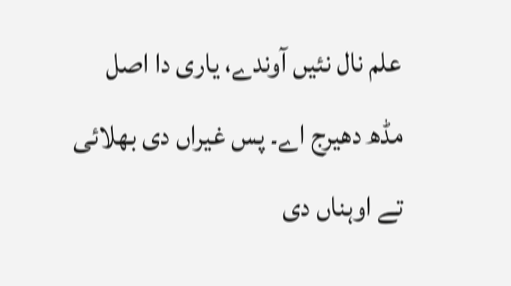علم نال نئیں آوندے، یاری دا اصل مڈھ دھیرج اے۔ پس غیراں دی بھلائی تے اوہناں دی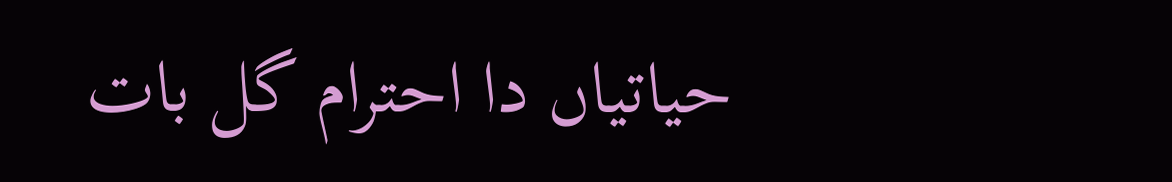حیاتیاں دا احترام گل بات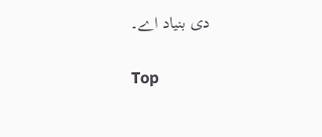دی بنیاد اے۔

Top